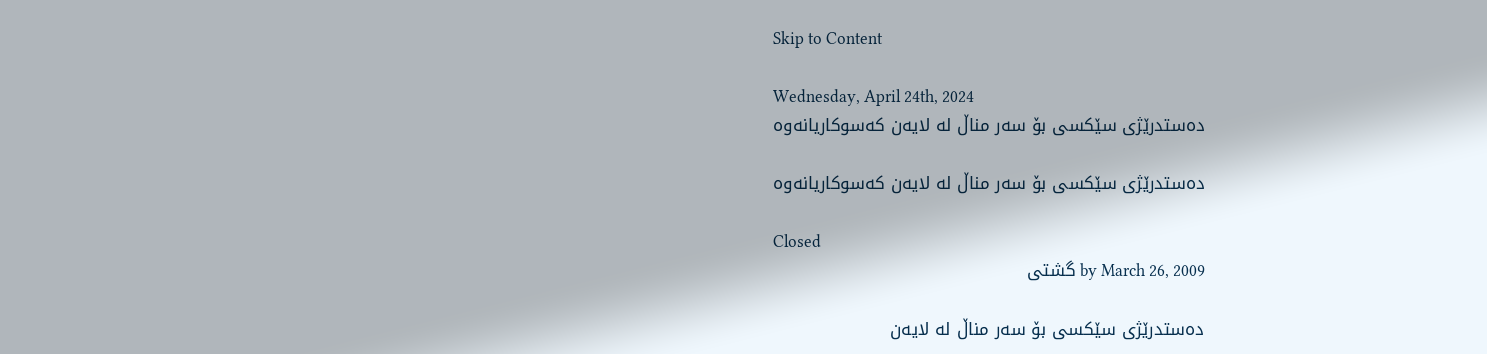Skip to Content

Wednesday, April 24th, 2024
ده‌ستدرێژی سێکسی بۆ سه‌ر مناڵ له‌ لایه‌ن که‌سوکاریانه‌وه‌

ده‌ستدرێژی سێکسی بۆ سه‌ر مناڵ له‌ لایه‌ن که‌سوکاریانه‌وه‌

Closed
by March 26, 2009 گشتی

ده‌ستدرێژی سێکسی بۆ سه‌ر مناڵ له‌ لایه‌ن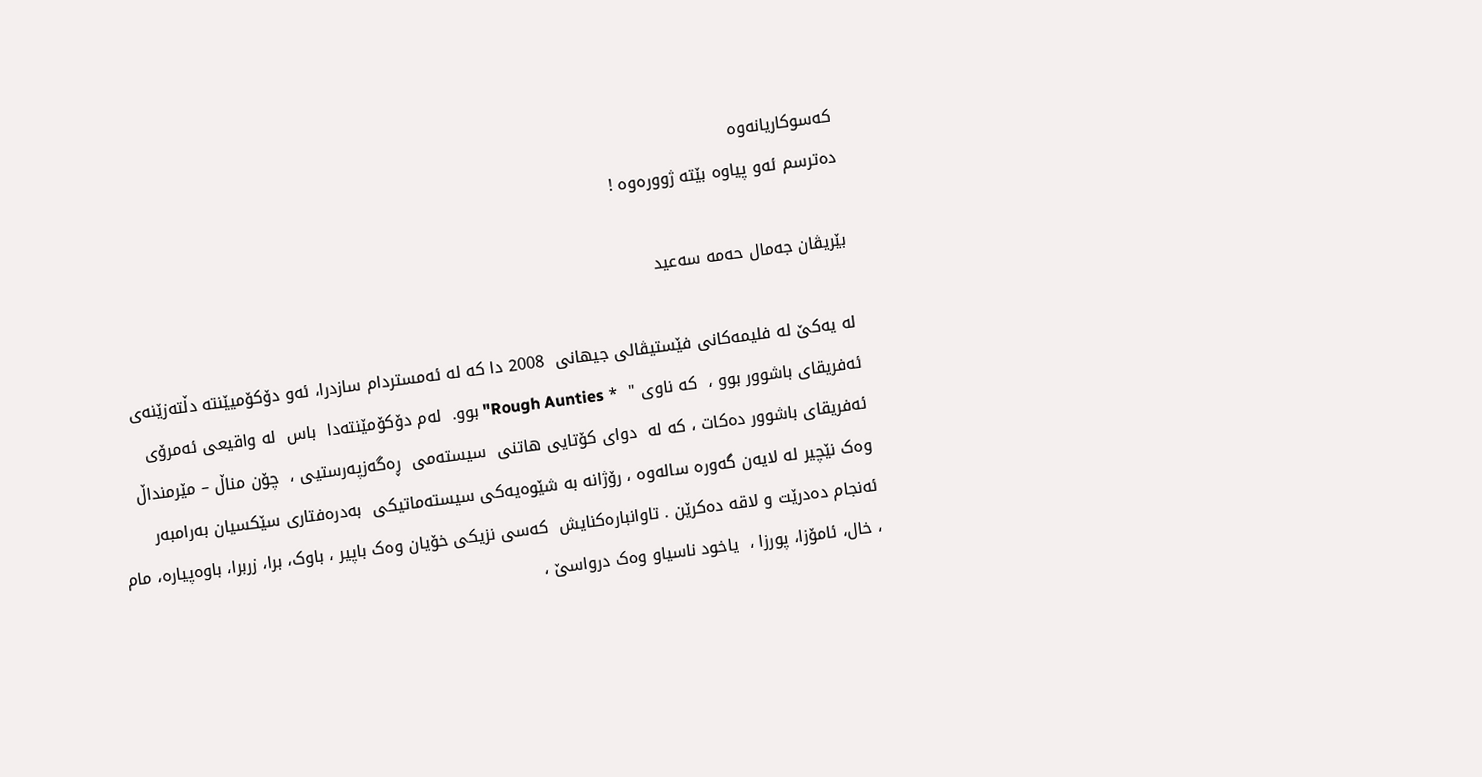که‌سوکاریانه‌وه‌
ده‌ترسم ئه‌و پیاوه‌ بێته‌ ژووره‌وه‌ !

بێریڤان جه‌مال حه‌مه‌ سه‌عید

له‌ یه‌کێ له‌ فلیمه‌کانی فێستیڤالی جیهانی  2008 دا که‌ له‌ ئه‌مستردام سازدرا، ئه‌و دۆکۆمیێنته‌ دڵته‌زێنه‌ی  ئه‌فریقای باشوور بوو ،  که‌ ناوی "  * Rough Aunties" بوو.  له‌م دۆکۆمێنته‌دا ‌ باس  له‌ واقیعی ئه‌مرۆی ئه‌فریقای باشوور ده‌کات ، که‌ له‌ ‌ دوای کۆتایی هاتنی  سیسته‌می  ڕه‌گه‌زپه‌رستیی‌ ، ‌ چۆن مناڵ – مێرمنداڵ وه‌ک نێچیر له‌ لایه‌ن گه‌وره‌ ساله‌وه‌ ، رۆژانه‌ به‌ شێوه‌یه‌کی سیسته‌ماتیکی  به‌دره‌فتاری سێکسیان به‌رامبه‌ر ئه‌نجام ده‌درێت و لاقه‌ ده‌کرێن . تاوانباره‌کنایش  که‌سی نزیکی خۆیان وه‌ک باپیر ، باوک، برا، زربرا، باوه‌پیاره‌، مام ، خال، ئامۆزا، پورزا ،  یاخود ناسیاو وه‌ک درواسێ ،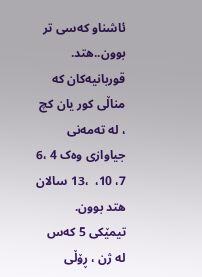ئاشناو که‌سی تر بوون..هتد. قوربانیه‌کان که‌ مناڵی کور یان کچ ، له‌ ته‌مه‌نی جیاوازی وه‌ک 4 ،6 7، 10،  ،13 سالان هتد بوون.  تیمێکی 5 که‌س له‌ ژن ،‌‌ ڕۆڵی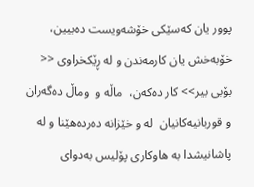پوور یان که‌سێکی خۆشه‌ویست ده‌بیین، ‌ خۆبه‌خش یان کارمه‌ندن و له‌ ڕێکخراوی << بۆبی بیر>> کار ده‌که‌ن،  ماڵه‌ و ‌ وماڵ ده‌گه‌ران و قوربانیه‌کانیان  له‌ و خێزانه‌ ده‌رده‌هێنا و له‌ پاشانیشدا به‌ هاوکاری پۆلیس به‌دوای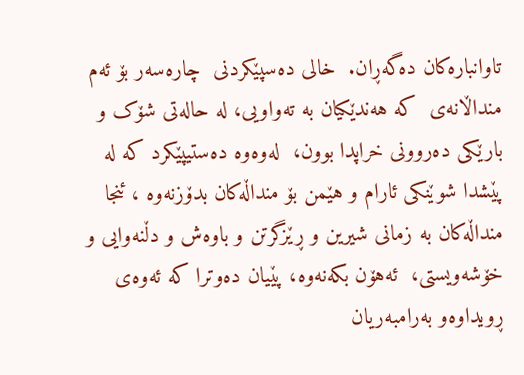تاوانباره‌کان ده‌گه‌ڕان.  خالی ده‌سپێکردنی  چاره‌سه‌ر بۆ ئه‌‌م منداڵانه‌ی  که‌ هه‌ندێکیان به‌ ته‌واویی، له‌ حاله‌تی شۆک و بارێکی ده‌روونی خراپدا بوون،  له‌وه‌وه‌ ده‌ستیپێکرد که‌ له‌ پێشدا شوێنکی ئارام و هێمن بۆ منداڵه‌‌کان بدۆزنه‌وه‌ ، ئنجا منداڵه‌‌کان به‌ زمانی شیرین و ڕێزگرتن و باوه‌ش و دڵنه‌وایی و خۆشه‌ویستی،  ئه‌هۆن بکه‌نه‌وه‌، پێیان ده‌وترا که‌ ئه‌وه‌ی ڕویداوه‌و به‌رامبه‌ریان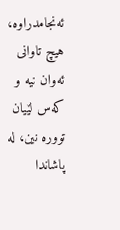ئه‌نجامدراوه‌،‌ هیچ تاوانی ئه‌وان نیه‌ و که‌س لێیان تووره‌ نین، له‌ پاشاندا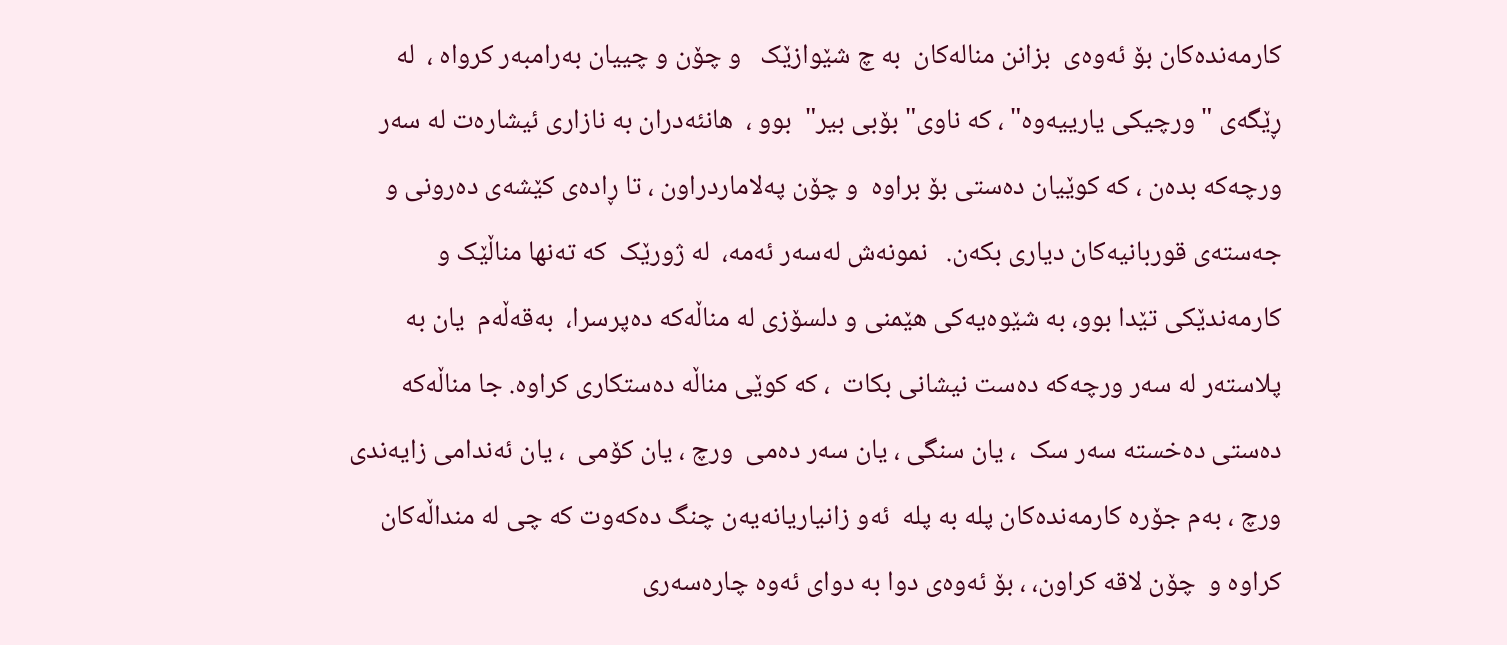کارمه‌نده‌کان بۆ ئه‌وه‌ی  بزانن مناله‌کان  به‌ چ شێوازێک   و چۆن و چییان به‌رامبه‌ر کرواه‌ ،  له‌ ڕێگه‌ی " ورچیکی یارییه‌وه" ، که ناوی‌" بۆبی بیر"  بوو ،  هانئه‌دران به‌ نازاری ئیشاره‌ت له‌ سه‌ر ورچه‌که‌ بده‌ن ، که کوێیان ده‌ستی بۆ براوه‌ ‌ و چۆن په‌لاماردراون ، تا ڕاده‌ی کێشه‌ی ده‌رونی و جه‌سته‌ی قوربانیه‌کان دیاری بکه‌ن.   نمونه‌ش له‌سه‌ر ئه‌مه‌، ‌ له‌ ژورێک ‌ که‌ ته‌نها مناڵێک و کارمه‌ندێکی تێدا بوو، به‌ شێوه‌یه‌کی هێمنی و دلسۆزی له‌ مناڵه‌‌که‌ ده‌پرسرا، ‌ به‌قه‌ڵه‌‌م  یان به‌ پلاسته‌ر له‌ سه‌ر ورچه‌که‌ ده‌ست نیشانی بکات  ، که‌ کوێی مناڵه‌‌ ده‌ستکاری کراوه‌. جا‌ مناڵه‌که‌ ده‌ستی ده‌خسته‌ سه‌ر سک  ، یان سنگی ، یان سه‌ر ده‌می  ورچ ، یان کۆمی  ، یان ئه‌ندامی زایه‌ندی ورچ ، به‌م جۆره‌ کارمه‌نده‌کان پله‌ به‌ پله‌  ئه‌و زانیاریانه‌یه‌ن چنگ ده‌که‌وت که‌ چی له‌ منداڵه‌‌کان کراوه‌ و  چۆن لاقه‌ کراون، ، بۆ ئه‌وه‌ی دوا به‌ دوای ئه‌وه‌ چاره‌سه‌ری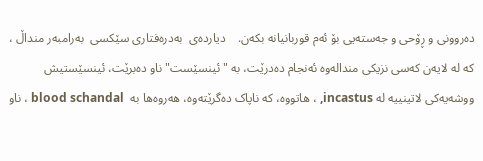ده‌روونی و ڕۆحی و جه‌سته‌یی بۆ ئه‌م قوربانیانه‌ بکه‌ن.    دیارده‌ی  به‌دره‌فتاری سێکسی ‌ به‌رامبه‌ر منداڵ ، که‌ له‌ لایه‌ن که‌سی نزیکی منداله‌وه‌‌ ئه‌نجام ده‌درێت، به‌ ‌" ئینسێست" ناو ده‌برێت، ئینسێستیش  ووشه‌یه‌کی لاتینییه‌ له‌ incastus, ، هاتووه، که‌ ناپاک ده‌گرێته‌وه، هه‌روه‌ها به‌  ‌blood schandal ، ناو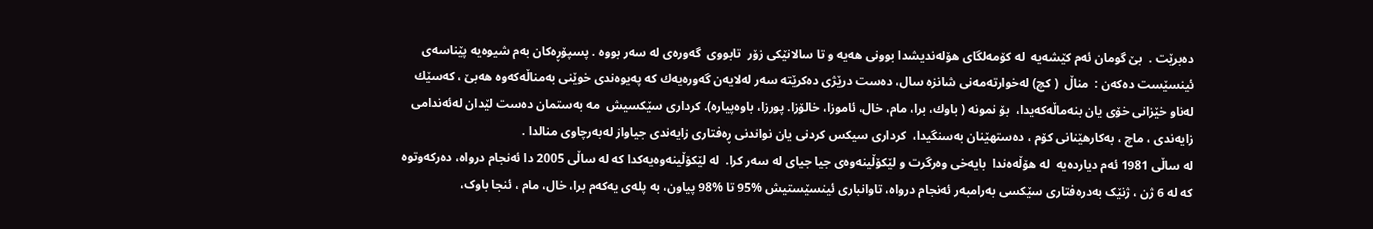ده‌برێت .  بێ گومان ئه‌م کێشه‌یه‌  له‌ کۆمه‌لگای هۆله‌ندیشدا بوونی هه‌یه‌ و تا سالانێکی زۆر  تابووی  گه‌وره‌ی له‌ سه‌ر بووه . پسپۆڕه‌کان به‌م شیوه‌یه‌ پێناسه‌ی ئینسێست ده‌که‌ن :  مناڵ  ( كچ) له‌‌خوارته‌مه‌نی شانزه‌ سال، ده‌ست درێژی ده‌كرێته‌ سه‌ر له‌لایه‌ن گه‌وره‌یه‌ك كه‌ په‌یوه‌ندی خوێنی به‌مناڵه‌‌كه‌وه‌ هه‌بێ ، كه‌سێك له‌ناو خێزانی خۆی یان بنه‌ماڵه‌‌که‌یدا،  بۆ نمونه‌ ( باوك، برا، مام، خال، ئاموزا، خالۆزا. پورزا، باوه‌پیاره). كرداری سێكسیش  مه به‌ستمان ده‌ست لێدان له‌ئه‌ندامی زایه‌ندی ، ماچ ، به‌كارهێنانی كۆم ، ده‌ستهێنان به‌سنگیدا،  كرداری سیكس كردنی یان نواندنی ڕه‌فتاری زایه‌ندی جیاواز له‌به‌رچاوی منالدا .
له‌ ساڵی 1981 ئه‌م دیارده‌یه‌‌‌  له‌ هۆڵه‌ه‌ندا ‌ بایه‌خی وه‌رگرت و لێکۆڵینه‌وه‌ی جیا جیای له‌ سه‌ر کرا.  له‌ لێکۆڵینه‌و‌ه‌یه‌کدا که‌ له‌ ساڵی 2005 دا ئه‌نجام درواه‌، ده‌رکه‌وتوه‌ که‌ له‌ 6 ژن ، ژنێک به‌دره‌فتاری سێکسی به‌رامبه‌ر ئه‌نجام درواه‌، تاوانباری ئینسێستیش %95 تا %98 پیاون، به‌ پله‌ی یه‌که‌م برا، خال، مام ، ئنجا باوک،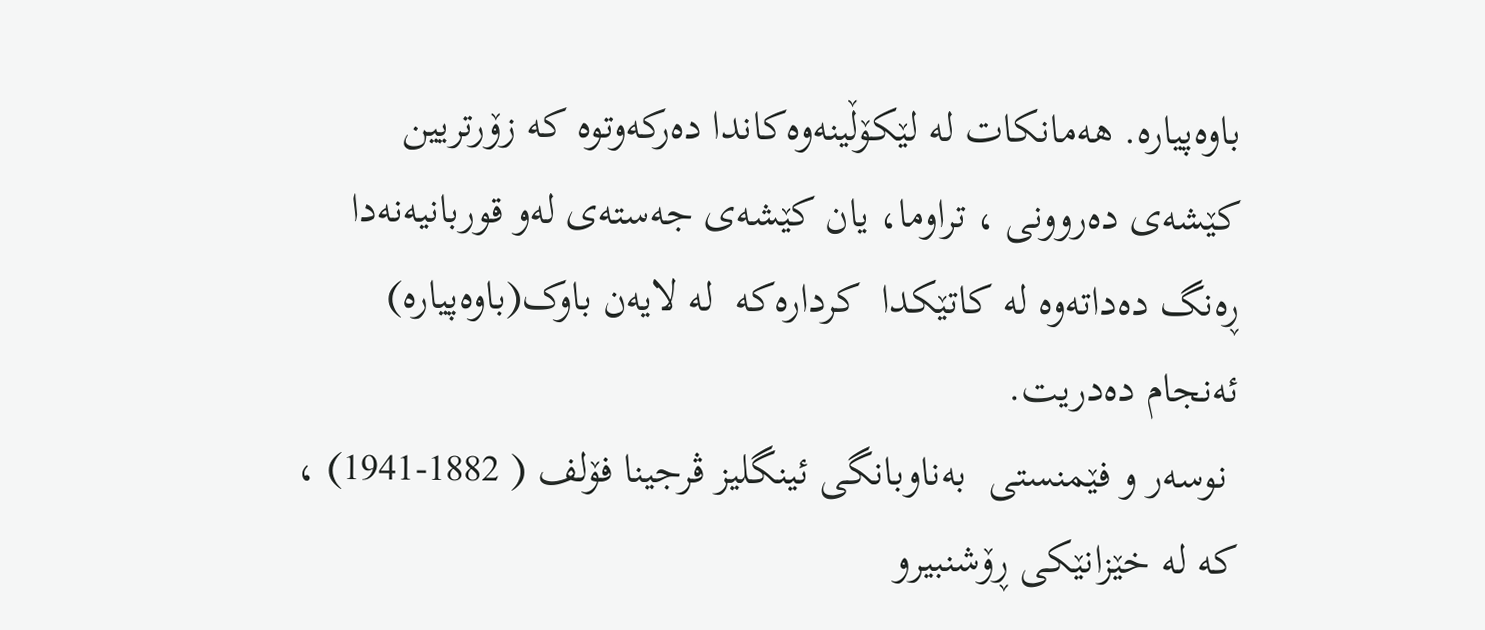باوه‌پیاره‌. هه‌مانکات له‌ لێکۆڵینه‌وه‌کاندا ده‌رکه‌وتوه‌ که‌ زۆرتریین کێشه‌ی ده‌روونی ، تراوما، یان کێشه‌ی جه‌سته‌ی له‌و قوربانیه‌نه‌دا ڕه‌نگ ده‌داته‌وه‌ له‌ کاتێکدا  کرداره‌که‌ ‌ له‌ لایه‌ن باوک(باوه‌پیاره‌) ئه‌نجام ده‌دریت.
 نوسه‌ر و فێمنستی  به‌ناوبانگی ئینگلیز ڤرجینا فۆلف ( 1882-1941) ، که‌ له‌ خێزانێکی ڕۆشنبیرو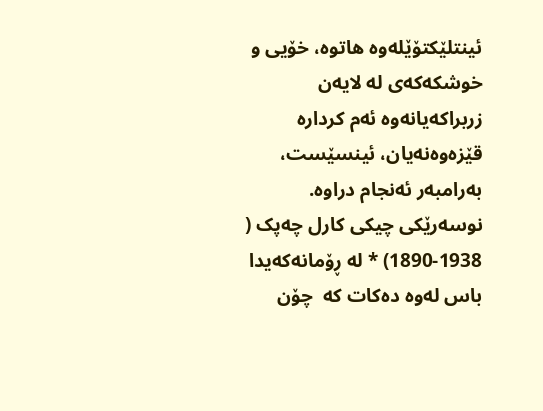ئینتلێکتۆێله‌وه‌ هاتوه‌، خۆیی و خوشکه‌که‌ی له‌ لایه‌ن زربراکه‌یانه‌وه‌ ئه‌م کرداره‌ قێزه‌وه‌نه‌یان، ئینسێست،  به‌رامبه‌ر ئه‌نجام دراوه‌.
نوسه‌رێکی چیکی کارل چه‌پک ( 1938-1890) * له‌ ڕۆمانه‌که‌یدا باس له‌وه‌ ده‌کات که‌  چۆن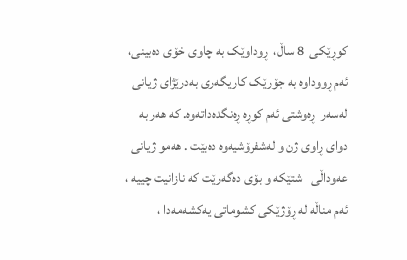کوڕێکی  8 ساڵ،  ڕوداوێک به‌ چاوی خۆی ده‌بینی،  ئه‌م ڕووداوه‌ به‌ جۆرێک کاریگه‌ری به‌درێژای ژیانی له‌سه‌ر  ڕه‌وشتی ئه‌م کوڕه‌ ڕه‌نگده‌داته‌وه‌. که‌ هه‌ر به‌ دوای ڕاوی ژن و له‌شفرۆشیه‌وه‌ ده‌بێت . هه‌مو ژیانی عه‌وداڵی   شتێکه‌ و بۆی ده‌گه‌رێت که‌ نازانیت چییه‌ ، ئه‌م مناڵه‌‌ له‌ ڕۆژێکی کشوماتی یه‌کشه‌مه‌دا ،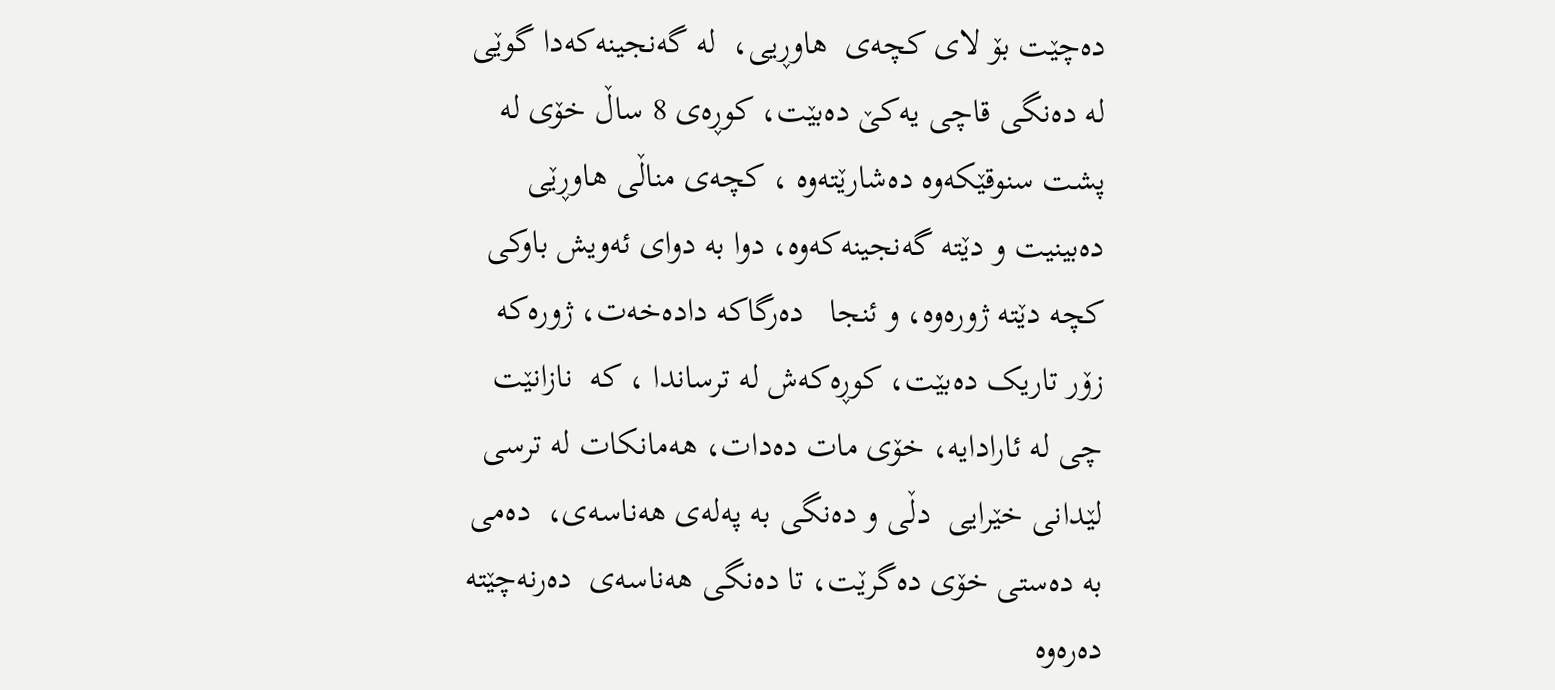ده‌چێت بۆ لای کچه‌ی  هاوڕیی،  له‌ گه‌نجینه‌که‌دا گوێی له‌ ده‌نگی قاچی یه‌کێ ده‌بێت، کوڕه‌ی 8 ساڵ خۆی له‌ پشت سنوقێکه‌وه‌ ده‌شارێته‌وه‌ ، کچه‌ی مناڵی هاوڕێی ده‌بینیت و دێته‌ گه‌نجینه‌که‌وه‌، دوا به‌ دوای ئه‌ویش باوکی کچه‌ دێته‌ ژوره‌وه، و ئنجا  ‌ ده‌رگا‌که‌ داده‌خه‌ت، ژوره‌که‌ زۆر تاریک ده‌بێت، کوڕه‌که‌ش له‌ ترساندا ، که‌ ‌ نازانێت چی له‌ ئارادایه‌، خۆی مات ده‌دات، هه‌مانکات له‌ ترسی لێدانی خێرایی  دڵی و ده‌نگی به‌ په‌له‌ی هه‌ناسه‌ی،‌  ده‌می  به‌ ده‌ستی خۆی ده‌گرێت، تا ده‌نگی هه‌ناسه‌ی  ده‌رنه‌چێته‌ ده‌ره‌وه‌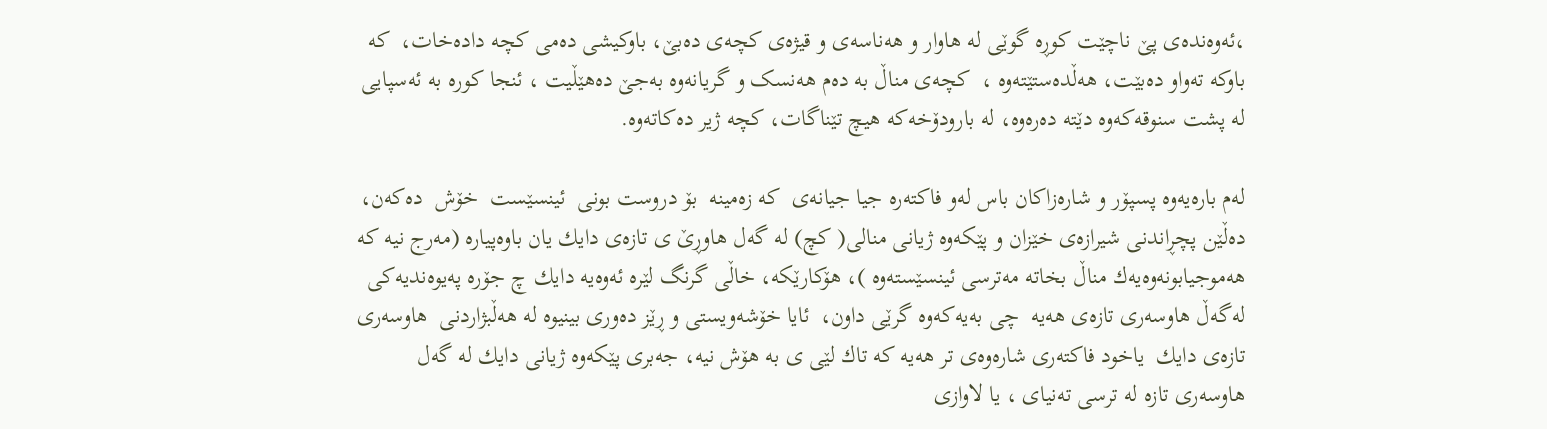،ئه‌وه‌نده‌‌ی پێ ناچێت کوڕه‌ گوێی له‌ هاوار و هه‌ناسه‌ی و قیژه‌ی کچه‌ی ده‌بێ، باوکیشی ده‌می کچه‌ داده‌خات،  که‌ باوکه‌ ته‌واو ده‌بێت، هه‌ڵده‌ستێته‌وه‌ ،  کچه‌ی مناڵ به‌ ده‌م هه‌نسک و گریانه‌‌وه‌ به‌‌جێ ده‌هێڵیت ، ئنجا کوره‌ به‌ ئه‌سپایی له‌ پشت سنوقه‌که‌وه‌ دێته‌ ده‌ره‌وه‌، له‌ بارودۆخه‌که‌ هیچ تێناگات، کچه‌ ژیر ده‌کاته‌وه‌.

له‌م باره‌یه‌وه‌ پسپۆر و شاره‌زاکان باس له‌و فاكته‌ره‌ جیا جیانه‌ی  كه‌ زه‌مینه‌  بۆ دروست بونی  ئینسێست  خۆش  ده‌كه‌ن،  ده‌ڵێن پچڕاندنی شیرازه‌ی خێزان و پێكه‌وه‌ ژیانی منالی( كچ) له‌ گه‌ل ‌هاوڕێ ی تازه‌ی دایك یان باوه‌پیاره‌ (مه‌رج نیه‌ كه‌ هه‌موجیابونه‌وه‌یه‌ك مناڵ بخاته‌ مه‌ترسی ئینسێسته‌وه )، هۆکارێکه‌، خاڵی گرنگ لێره‌ ئه‌وه‌یه‌ دایك چ جۆره‌ په‌یوه‌ندیه‌كی له‌گه‌ڵ هاوسه‌ری تازه‌ی هه‌یه‌  چی به‌یه‌كه‌وه‌ گرێی داون،  ئایا خۆشه‌ویستی و ڕێز ده‌وری بینیوه‌ له‌ ‌هه‌ڵبژاردنی  هاوسه‌ری تازه‌ی دایك ‌ یاخود فاكته‌ری شاره‌وه‌ی تر هه‌یه‌ كه‌ تاك لێی ی به‌ هۆش نیه‌، جه‌بری پێكه‌وه‌ ژیانی دایك له‌ گه‌ل هاوسه‌ری تازه‌ له‌ ترسی ته‌نیای ، یا لاوازی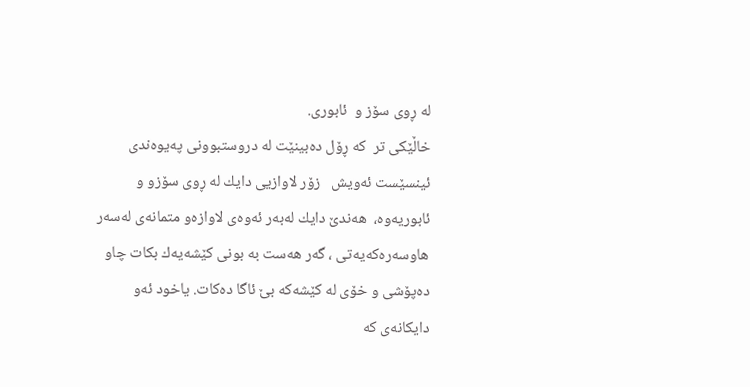له‌ ڕوی سۆز و  ئابوری.
خاڵێکی تر  که‌ ڕۆل ده‌بینێت له‌ دروستبوونی په‌یوه‌ندی   ئینسێست ئه‌ویش  ‌ زۆر لاوازیی دایك له‌ ڕوی سۆزو و ئابوریه‌وه،  هه‌ندێ دایك له‌به‌ر ئه‌وه‌ی لاوازه‌و متمانه‌ی له‌سه‌ر هاوسه‌ره‌كه‌یه‌تی ، گه‌ر هه‌ست به‌ بونی كێشه‌یه‌ك بكات چاو ده‌پۆشی و خۆی له‌ كێشه‌كه‌‌ بێ ئاگا ده‌كات. یاخود ئه‌و دایكانه‌ی كه‌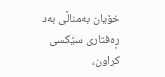خۆیان به‌مناڵی به‌د ڕه‌فتاری سێكسی كراون،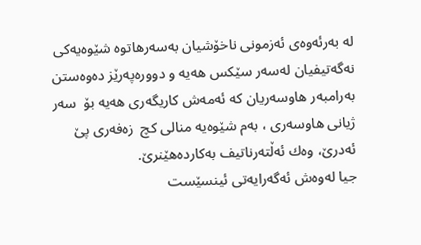له‌ به‌رئه‌وه‌ی ئه‌زمونی ناخۆشیان به‌سه‌رهاتوه‌ شێوه‌یه‌كی نه‌گه‌تیفیان له‌سه‌ر سێكس هه‌یه‌ و دووره‌په‌رێز ده‌وه‌ستن به‌رامبه‌ر هاوسه‌ریان كه‌ ئه‌مه‌ش كاریگه‌ری هه‌یه‌ بۆ ‌ سه‌ر ژیانی هاوسه‌ری ، به‌م شێوه‌یه‌ منالی كچ  زه‌فه‌ری پێ ئه‌درێ، وه‌ك ئه‌ڵته‌رناتیف به‌كارده‌هێنرێ.
جیا له‌وه‌ش ئه‌گه‌رایه‌تی ئینسێست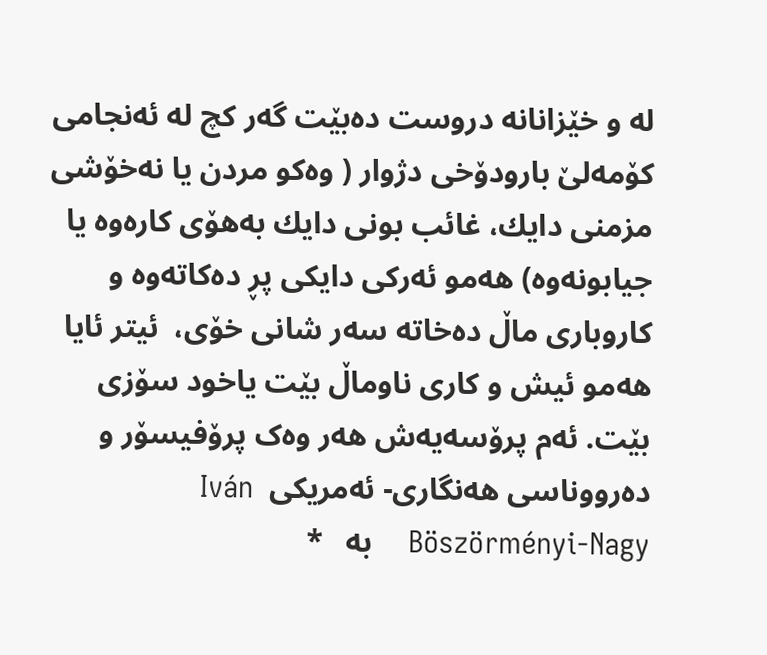له‌ و خێزانانه‌ دروست ده‌بێت گه‌ر كچ ‌له‌‌ ئه‌نجامی كۆمه‌لێ بارودۆخی دژوار ( وه‌كو مردن یا نه‌خۆشی مزمنی دایك، ‌غائب بونی دایك به‌هۆی كاره‌وه یا جیابونه‌وه) هه‌مو ئه‌ركی دایكی پڕ ده‌كاته‌وه و كاروباری ماڵ ده‌خاته‌ سه‌ر شانی خۆی،  ئیتر ئایا هه‌مو ئیش و كاری ناوماڵ بێت یاخود سۆزی بێت. ئه‌م پرۆسه‌یه‌ش هه‌ر وه‌ک پرۆفیسۆر و ده‌رووناسی هه‌نگاری- ئه‌مر‌یکی  Iván Böszörményi-Nagy    به‌   *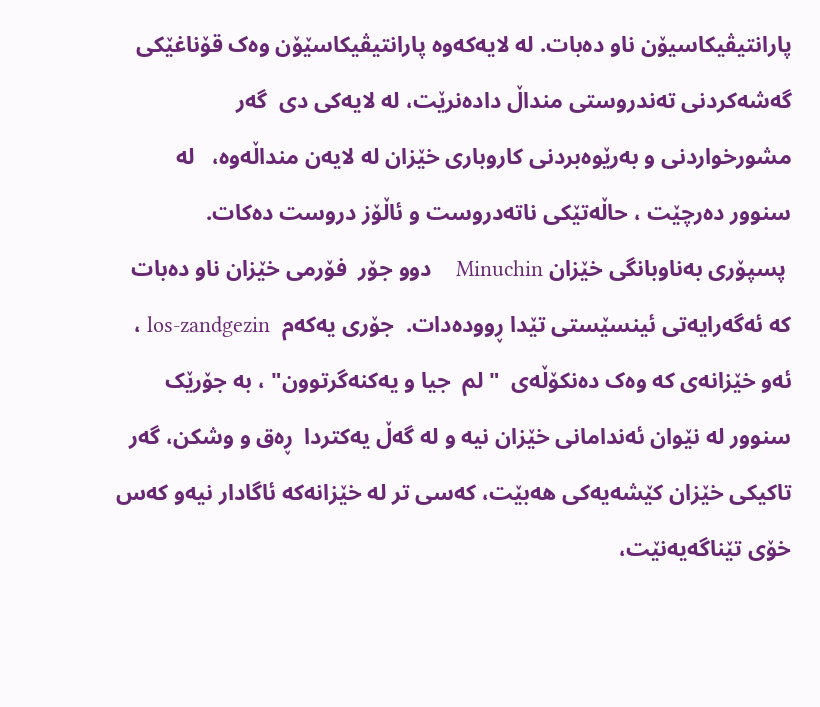پارانتیڤیكاسیۆن ناو ده‌بات. له‌ لایه‌که‌وه‌ پارانتیڤیکاسێۆن وه‌ک قۆناغێکی گه‌شه‌کردنی ته‌ندروستی منداڵ داده‌نرێت، له‌ لایه‌کی دی  گه‌ر مشورخواردنی و به‌رێوه‌بردنی کاروباری خێزان له‌ لایه‌ن منداڵه‌‌وه‌،  ‌ له‌ سنوور ده‌ر‌چێت ، حاڵه‌‌تێکی ناته‌د‌روست و ئاڵۆز دروست ده‌کات.
 پسپۆری به‌ناوبانگی خێزان Minuchin    دوو جۆر ‌ فۆرمی خێزان ناو ده‌بات که‌ ئه‌گه‌رایه‌تی ئینسێستی تێدا ڕووده‌دات.  جۆری یه‌که‌م ‌ los-zandgezin ، ئه‌و خێزانه‌ی که‌ وه‌ک ده‌نکۆڵه‌‌ی  " لم  جیا و یه‌کنه‌گرتوون" ، به‌ جۆرێک ‌ سنوور له‌ نێوان ئه‌ندامانی خێزان نیه‌ و له‌ گه‌ڵ یه‌کتردا  ڕه‌ق و وشکن، گه‌ر تاکیکی خێزان کێشه‌یه‌کی هه‌بێت، که‌سی تر له‌ خێزانه‌که‌ ئاگادار نیه‌و که‌س خۆی تێناگه‌یه‌نێت،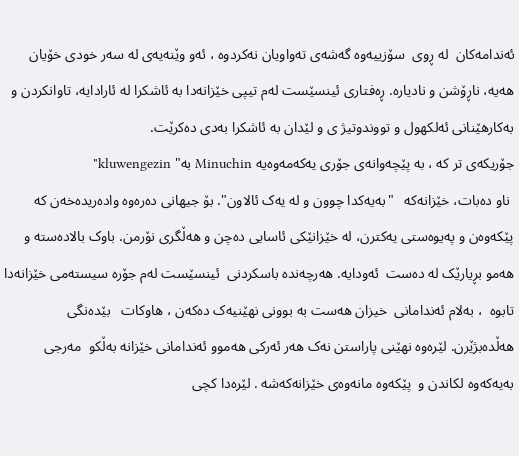ئه‌ندامه‌کان  له‌ ڕوی  سۆزییه‌وه‌ گه‌شه‌‌ی ته‌واویان نه‌کردوه‌ ، ئه‌و وێنه‌یه‌ی له‌ سه‌ر خودی خۆیان هه‌یه‌، ناڕۆشن و نادیاره‌. ڕه‌فتاری ئینسێست له‌م تیپی خێزانه‌دا به‌ ئاشکرا له‌ ئارادایه‌، تاوانکردن و به‌کارهێنانی ئه‌لکهول و تووندوتیژ ی و لێدان به‌ ئاشکرا به‌دی ده‌کرێت.
جۆریکه‌ی تر که ،‌ به‌ پێچه‌وانه‌ی جۆری یه‌که‌مه‌وه‌یه Minuchin به" kluwengezin"
 ناو ده‌بات، خێزانه‌که‌   "به‌یه‌کدا چوون و له‌ یه‌ک ئالاون". بۆ جیهانی ده‌ره‌وه‌ واده‌ریده‌خه‌ن که‌ پێکه‌وه‌ن و په‌یوه‌ستی یه‌کترن، له‌ خێزانێکی ئاسایی ده‌چن و هه‌ڵگری نۆرمن. باوک بالاده‌سته‌ و هه‌مو بڕیارێک له‌ ده‌ست  ئه‌ودایه‌‌. هه‌رچه‌نده باسکردنی‌ ‌ ئینسێست له‌م جۆره‌ سیسته‌می خێزانه‌دا  تابوه  ، به‌لام ئه‌ندامانی  خیزان هه‌ست به‌ بوونی نهێنیه‌ک د‌ه‌که‌ن ، هاوکات   بێده‌نگی هه‌ڵده‌بژێرن. لێره‌وه‌ نهێنی پاراستن نه‌ک هه‌ر ئه‌رکی هه‌موو ئه‌ندامانی خێزانه‌ به‌ڵکو  مه‌رجی به‌یه‌که‌وه‌ لکاندن و  پێکه‌وه مانه‌وه‌ی خێزانه‌که‌شه . لێره‌دا کچی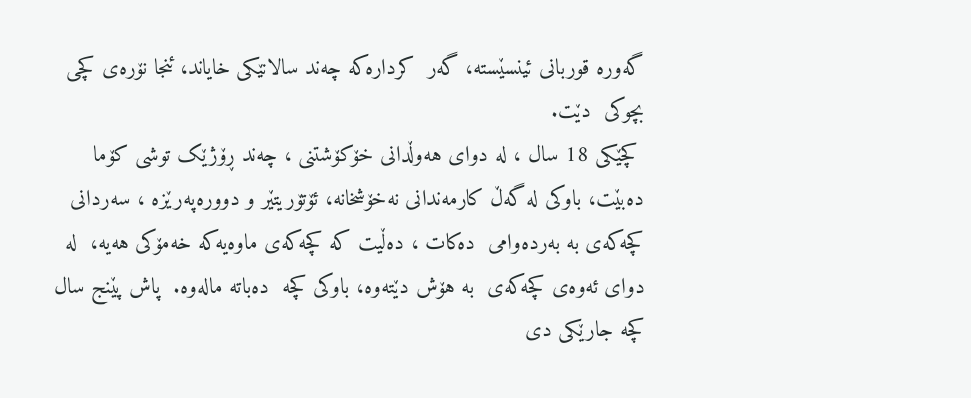گه‌وره‌ قوربانی ئینسێسته‌، گه‌ر  کرداره‌که‌‌ چه‌ند سالانێکی خایاند، ئنجا نۆره‌ی کچی بچوکی  دێت.
 کچێکی 18 سال ، له‌ دوای هه‌وڵدانی خۆکۆشتنی ، چه‌ند ڕۆژێک توشی کۆما ده‌بێت، باوکی له‌ گه‌ڵ کارمه‌ندانی نه‌خۆشخانه‌، ئۆتۆریتێر‌ و دووره‌په‌رێزه‌ ، سه‌ردانی کچه‌که‌ی‌ به‌ به‌رده‌وامی  ده‌کات ، ده‌ڵیت که‌ کچه‌که‌ی‌ ماوه‌یه‌که‌ خه‌مۆکی هه‌یه،  له‌ دوای ئه‌وه‌ی کچه‌که‌ی ‌ به‌ هۆش دێته‌وه‌، باوکی کچه‌  ده‌باته‌ ماله‌وه‌.  پاش پێنج سال کچه‌ جارێکی دی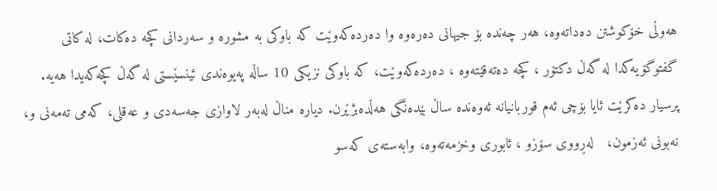هه‌وڵی خۆکوشتن ده‌داته‌وه‌، هه‌ر چه‌نده‌ بۆ جیهانی ده‌ره‌وه‌ وا ده‌رده‌که‌وێت که‌ باوکی به‌ مشوره‌ و سه‌ردانی کچه‌ ده‌کات، له‌ کاتی گفتوگۆیه‌کدا له‌ گه‌ڵ دکتۆر ، کچه‌ ده‌ته‌قێته‌وه‌ ، ده‌رده‌که‌وێت، که‌ باوکی نزیکی 10 ساڵه‌‌ په‌یوه‌ندی ئینسێستی له‌ گه‌ڵ کچه‌که‌یدا هه‌یه‌.
پرسیار ده‌کرێت ئایا بۆچی ئه‌م قوربانیانه‌‌ ئه‌وه‌نده‌ ساڵ بێده‌نگی هه‌ڵده‌بژێرن. دیاره‌ مناڵ له‌به‌ر لاوازی جه‌سه‌دی و عه‌قلی، كه‌می ته‌مه‌نی و،  نه‌بونی ئه‌زمون،   له‌ڕووی سۆزو ، ئابوری وخزمه‌ته‌وه‌، وابه‌سته‌ی كه‌سو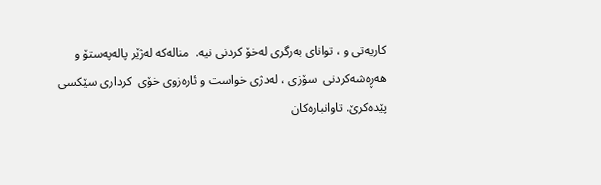كاریه‌تی و ، توانای به‌رگری له‌خۆ كردنی نیه‌.  مناله‌كه‌ له‌ژێر پاله‌په‌ستۆ و هه‌ڕه‌شه‌کردنی  سۆزی ، له‌دژی خواست و ئاره‌زوی خۆی  كرداری سێكسی پێده‌كرێ. تاوانباره‌کان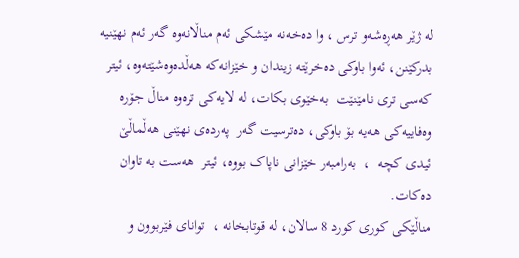له‌ ژێر هه‌ڕه‌شه‌و ترس ، وا ده‌خه‌نه‌ مێشکی ئه‌م مناڵانه‌وه‌ گه‌ر ئه‌م نهێنیه‌ بدرکێنن، ئه‌وا باوکی ده‌خرێته‌ زیندان و خێزانه‌که‌ هه‌ڵده‌وه‌شێته‌وه‌، ئیتر که‌سی تری نامێنێت ‌ به‌خێوی بکات، له‌ لایه‌کی تره‌وه‌ مناڵ جۆره‌ وه‌فاییه‌کی هه‌یه‌ بۆ باوکی، ده‌ترسیت گه‌ر  په‌رده‌ی نهێنی هه‌ڵماڵێ  ئیدی کچه‌  ،  به‌رامبه‌ر خێزانی ناپاک بووه‌، ئیتر ‌ هه‌ست به‌ تاوان ده‌کات.
مناڵێکی کوری کورد 8 سالان، له‌ قوتابخانه‌ ،  توانای فێربوون و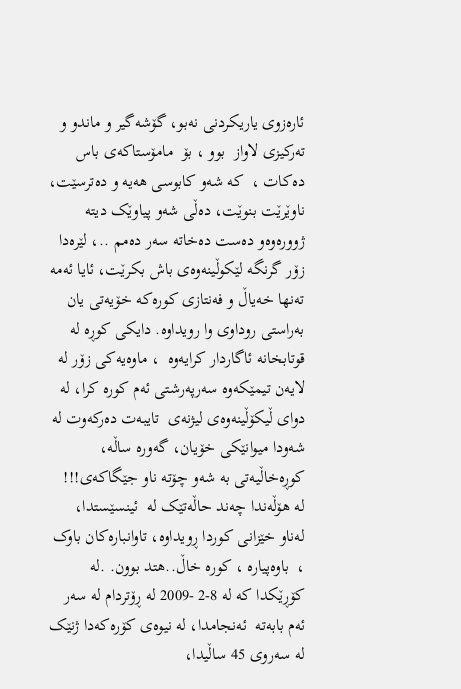ئاره‌زوی یاریکردنی نه‌بو، گۆشه‌گیر و ماندو و  ته‌رکیزی لاواز  بوو ، بۆ  مامۆستاکه‌ی باس ده‌کات ،  که‌ شه‌و کابوسی هه‌یه‌ و ده‌ترسێت، ناوێرێت بنوێت، ده‌ڵی شه‌و پیاوێک دیته‌ ژووره‌وه‌‌و ده‌ست ده‌خاته‌ سه‌ر ده‌مم ..، لێره‌دا زۆر گرنگه‌ لێکوڵینه‌وه‌ی باش بکرێت، ئایا ئه‌مه ته‌نها خه‌یاڵ و فه‌نتازی کوره‌که‌ خۆیه‌تی یان به‌راستی روداوی وا رویداوه‌. دایکی کوڕه‌ له‌ قوتابخانه‌ ئاگاردار کرایه‌و‌ه‌  ، ماوه‌یه‌کی زۆر له‌ لایه‌ن تیمێکه‌وه‌ سه‌رپه‌رشتی ئه‌م کوره‌ کرا، له‌ دوای ڵیکۆڵینه‌وه‌‌ی لیژنه‌ی  تایبه‌ت ده‌رکه‌وت له‌ شه‌ودا میوانێكی خۆیان، گه‌وره‌ ساڵه‌،‌ کوڕه‌خاڵیه‌تی به‌ شه‌و چۆته‌ ناو جێگاکه‌ی!!!
له‌ هۆڵه‌‌ندا چه‌ند حاڵه‌‌تێک له‌  ئینسێستدا،  له‌ناو خێزانی کوردا ڕویداوه‌، تاوانباره‌کان باوک ،  باوه‌پیاره‌ ، کوره‌ خاڵ..هتد بوون. .له‌ کۆڕێکدا که‌ له‌ 8-2 -2009 له‌ ڕۆتردام له‌ سه‌ر ئه‌م بابه‌ته‌  ئه‌نجامدا، له‌ نیوه‌ی کۆره‌که‌دا ژنێک له‌ سه‌روی 45 ساڵیدا،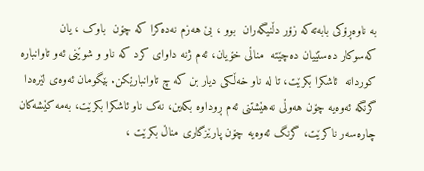به‌ ناوه‌ڕۆکی بابه‌ته‌که‌ زۆر دڵنیگه‌ران  بوو ، بێ هه‌زم نه‌ده‌کرا که‌‌ چۆن  باوک ، یان که‌سوکار‌‌ ‌ده‌ستێیان ده‌چێته‌  مناڵی خۆیان، ئه‌م ژنه‌ داوای کرد که‌ ناو و شوێنی ئه‌و تاوانباره‌ کوردانه‌ ‌ ئاشکرا بکرێت، تا له‌ ناو خه‌ڵکی دیار بن که‌ چ تاوانبارێکن. بێگومان ئه‌وه‌ی لێره‌دا‌ گرنگه‌ ئه‌وه‌یه‌ چۆن هه‌وڵی نه‌هێشتنی ئه‌م ڕوداوه‌ بکه‌ین، نه‌ک ناو ئاشکرا بکرێت، به‌مه‌ کێشه‌کان چاره‌سه‌ر ناکرێت، گرنگ ئه‌وه‌یه‌ چۆن پارێزگاری مناڵ بکرێت ،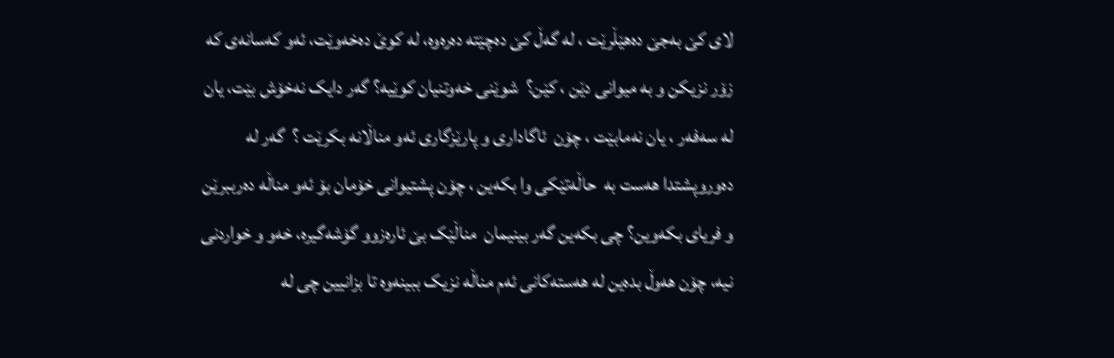لای کێ به‌جێ ده‌هێڵرێت ، له‌ گه‌ڵ کێ ده‌چێته‌ ده‌ره‌وه‌، له‌ کوێ ده‌خه‌وێت، ئه‌و که‌سانه‌ی که‌ زۆر نزیکن و به‌ میوانی دێن ، کێن؟  شوێنی خه‌وتنیان کوێیه‌؟ گه‌ر دایک نه‌خۆش بێت، یان له‌ سه‌فه‌ر ، یان نه‌مابێت ، چۆن  ئاگاداری و پارێزگاری ئه‌و مناڵانه‌‌ بکرێت ؟  گه‌ر له‌ ده‌وروپشتدا هه‌ست به‌  حاڵه‌‌تێکی وا بکه‌ین ‌، چۆن پشتیوانی خۆمان بۆ ئه‌و مناڵه‌‌ ده‌رببرێن و فریای بکه‌وین؟ چی بکه‌ین گه‌ر بینیمان  مناڵێک بێ ئاره‌زوو گۆشه‌گیره‌، خه‌و و خواردنی نیه‌، چۆن هه‌وڵ بده‌ین له‌ هه‌سته‌کانی ئه‌م مناڵه‌‌ نزیک ببینه‌وه‌ تا بزانیین چی له‌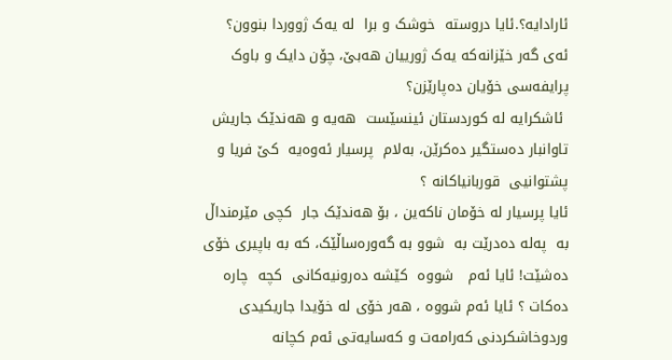ئارادایه‌؟.ئایا دروسته ‌ خوشک و برا  له‌ یه‌ک ژووردا بنوون؟  ئه‌ی گه‌ر خێزانه‌که‌ یه‌ک ژورییان هه‌بێ، چۆن دایک و باوک پرایفه‌سی خۆیان ده‌پارێزن؟
 ئاشکرایه‌ له‌ کوردستان ئینسێست ‌ هه‌یه و‌ هه‌ندێک جاریش تاوانبار ده‌ستگیر ده‌کرێن، به‌لام  پرسیار ئه‌وه‌یه‌  کێ فریا و پشتوانیی  قوربانیاکانه‌ ؟
ئایا پرسیار له‌ خۆمان ناکه‌ین ، بۆ ‌هه‌ندێک جار  کچی مێرمنداڵ  به‌  په‌له ده‌درێت به‌ ‌ شوو به‌ گه‌وره‌ساڵێک، که‌ به‌ باپیری خۆی ده‌شێت! ئایا ئه‌م ‌ ‌ شووه‌ ‌ کێشه‌ ده‌رونیه‌کانی  کچه‌  چاره‌ ده‌کات ؟‌ ئایا ئه‌م شووه‌ ، هه‌ر خۆی له‌ خۆیدا‌ جاریکیدی  وردوخاشکردنی که‌رامه‌ت و که‌سایه‌تی ئه‌م کچانه‌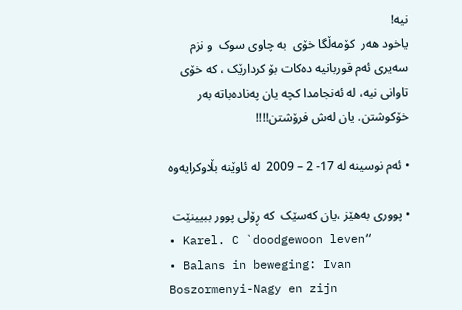نیه‌!
یاخود هه‌ر  کۆمه‌ڵگا خۆی  به‌ چاوی سوک  و نزم سه‌یری ئه‌م قوربانیه‌‌‌ ده‌کات بۆ کردارێک ، که خۆی ‌ تاوانی نیه‌، له‌ ئه‌نجامدا کچه‌ یان په‌ناده‌باته‌ به‌ر خۆکوشتن. یان له‌ش فرۆشتن!!!!

• ئه‌م نوسینه‌ له‌ 17- 2 – 2009  له‌ ئاوێنه‌ بڵاوکرایه‌وه‌

• پووری به‌هێز ،یان که‌سێک  که‌ ڕۆلی پوور ببیینێت‌
• Karel. C `doodgewoon leven“
• Balans in beweging: Ivan Boszormenyi-Nagy en zijn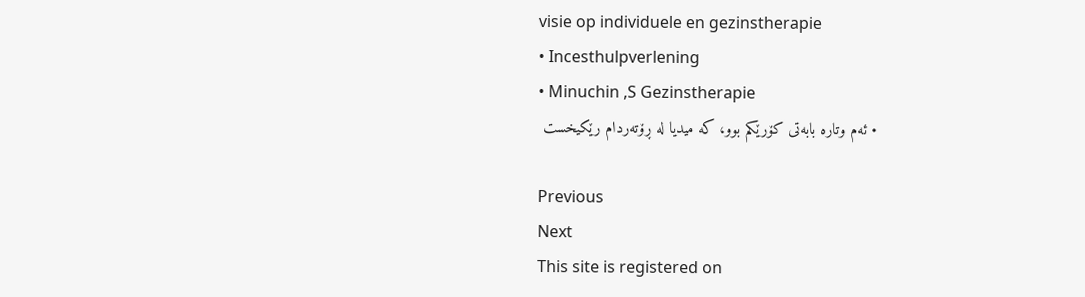visie op individuele en gezinstherapie
• Incesthulpverlening
• Minuchin ,S Gezinstherapie
• ئه‌م وتاره‌ بابه‌تی کۆرێکم بوو، که‌ میدیا له‌ ڕۆته‌ردام رێکیخست ‌

Previous
Next
This site is registered on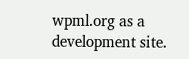wpml.org as a development site.